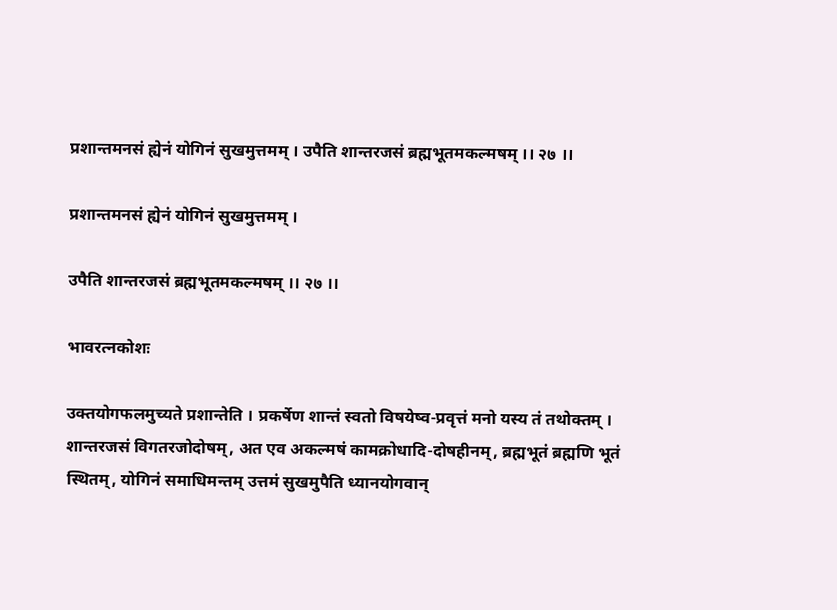प्रशान्तमनसं ह्येनं योगिनं सुखमुत्तमम् । उपैति शान्तरजसं ब्रह्मभूतमकल्मषम् ।। २७ ।।

प्रशान्तमनसं ह्येनं योगिनं सुखमुत्तमम् ।

उपैति शान्तरजसं ब्रह्मभूतमकल्मषम् ।। २७ ।।

भावरत्नकोशः

उक्तयोगफलमुच्यते प्रशान्तेति । प्रकर्षेण शान्तं स्वतो विषयेष्व-प्रवृत्तं मनो यस्य तं तथोक्तम् । शान्तरजसं विगतरजोदोषम्, अत एव अकल्मषं कामक्रोधादि-दोषहीनम्, ब्रह्मभूतं ब्रह्मणि भूतं स्थितम्, योगिनं समाधिमन्तम् उत्तमं सुखमुपैति ध्यानयोगवान्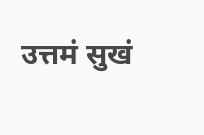उत्तमं सुखं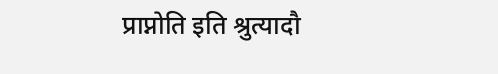प्राप्नोति इति श्रुत्यादौ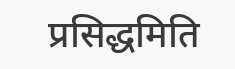प्रसिद्धमिति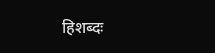हिशब्दः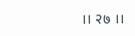।। २७ ।।